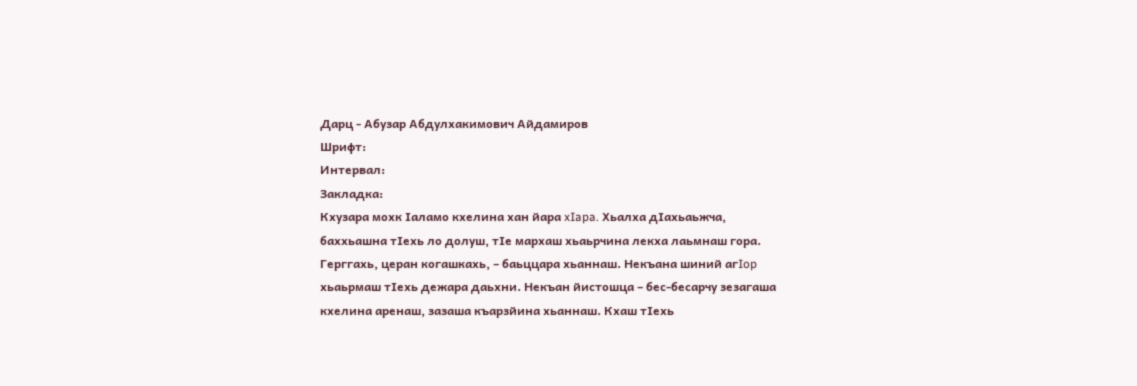Дарц - Абузар Абдулхакимович Айдамиров
Шрифт:
Интервал:
Закладка:
Кхузара мохк Iаламо кхелина хан йара xIapa. Хьалха дIахьаьжча, баххьашна тIехь ло долуш, тIе мархаш хьаьрчина лекха лаьмнаш гора. Герггахь, церан когашкахь, – баьццара хьаннаш. Некъана шиний aгIop хьаьрмаш тIехь дежара даьхни. Некъан йистошца – бес-бесарчу зeзaгaша кхелина аренаш, зазаша къарзйина хьаннаш. Кхаш тIехь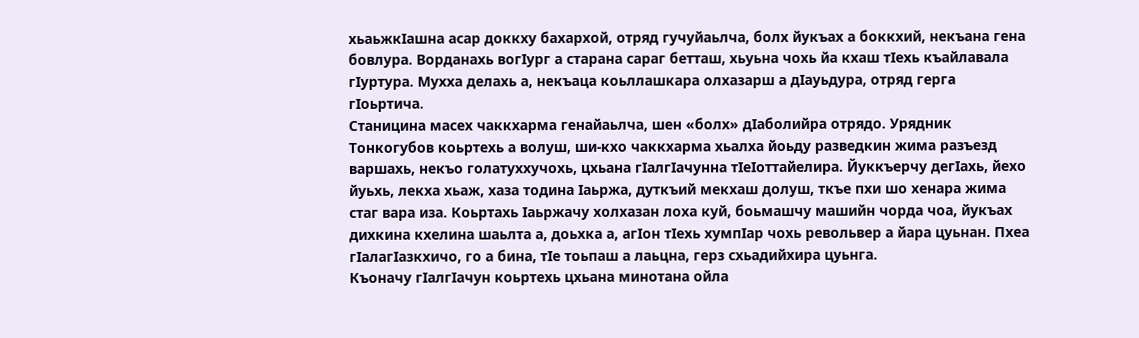хьаьжкIашна асар доккху бахархой, отряд гучуйаьлча, болх йукъах а боккхий, некъана гена бовлура. Ворданахь вогIург а старана сараг бетташ, хьуьна чохь йа кхаш тIехь къайлавала гIуртура. Мухха делахь а, некъаца коьллашкара олхазарш а дIауьдура, отряд гepгa гIоьртича.
Станицина масех чаккхарма генайаьлча, шен «болх» дIаболийра отрядо. Урядник Тонкогубов коьртехь а волуш, ши-кхо чаккхарма хьалха йоьду разведкин жима разъезд варшахь, некъо голатуххучохь, цхьана гIалгIачунна тIеIоттайелира. Йуккъерчу дегIахь, йехо йуьхь, лекха хьаж, хаза тодина Iаьржа, дуткъий мекхаш долуш, ткъе пхи шо хенара жима стаг вара иза. Коьртахь Iаьржачу холхазан лоха куй, боьмашчу машийн чорда чоа, йукъах дихкина кхелина шаьлта а, доьхка а, aгIoн тIехь хумпIар чохь револьвер а йара цуьнан. Пхеа гIалагIазкхичо, гo а бина, тIе тоьпаш а лаьцна, герз схьадийхира цуьнга.
Къоначу гIалгIачун коьртехь цхьана минотана ойла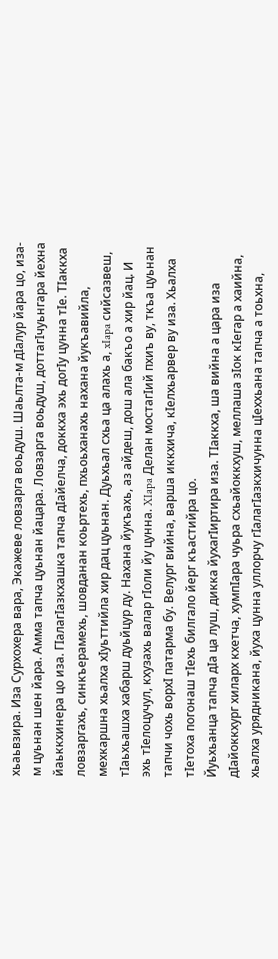хьаьвзира. Иза Сурхохера вара, Экажеве ловзарга воьдуш. Шаьлта-м дIалур йара цо, иза-м цуьнан шен йара. Амма тапча цуьнан йацара. Ловзарга воьдуш, доттагIчуьнгара йехна йаьккхинера цо иза. ГIалагIазкхашка тапча дIайелча, доккха эхь догIу цунна тIе. ТIаккха ловзаргахь, синкъерамехь, шовданан коьртехь, пхьоьханахь нахана йукъавийла, мехкаршна хьалха хIуьттийла хир дац цуьнан. Дуьхьал схьа ца алахь а, xIapa сийсазвеш, тIаьхьашха хабарш дуьйцур ду. Нахана йукъахь, аз айдеш, дош ала бакъо а хир йац. И эхь тIелоцучул, кхузахь валар гIоли йу цунна. XIapa Делан мостагIий пхиъ ву, ткъа цуьнан тапчи чохь вopхI патарма бу. Велург вийна, варша иккхича, кIелхьарвер ву иза. Хьалха тIетоха погонаш тIехь билгало йepг къастийра цо.
Йуьхьанца тапча дIа ца луш, дикка йухагIиртира иза. ТIаккха, ша вийна а цара иза дIайоккхург хиларх кхетча, хумпIара чуьра схьайоккхуш, меллаша зIок кIегар а хаийна, хьалха урядникана, йуха цунна уллорчу гIалагIазкхичунна цIеххьана тапча а тоьхна,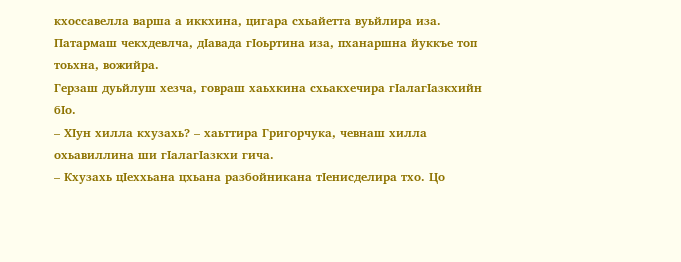кхоссавелла варша а иккхина, цигара схьайетта вуьйлира иза. Патармаш чекхдевлча, дIавада гIоьртина иза, пханаршна йуккъе топ тоьхна, вожийра.
Герзаш дуьйлуш хезча, говраш хаьхкина схьакхечира гIалагIазкхийн бIо.
– ХIун хилла кхузахь? – хаьттира Григорчука, чевнаш хилла охьавиллина ши гIалагIазкхи гича.
– Кхузахь цIеххьана цхьана разбойникана тIенисделира тхо. Цо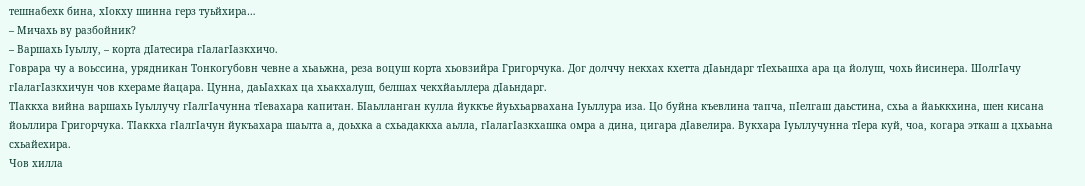тешнабехк бина, хIокху шинна герз туьйхира…
– Мичахь ву разбойник?
– Варшахь Iуьллу, – корта дIатесира гIалагIазкхичо.
Говрара чу а воьссина, урядникан Тонкогубовн чевне а хьаьжна, реза воцуш корта хьовзийра Григорчука. Дог долччу некхах кхетта дIаьндарг тIехьашха ара ца йолуш, чохь йисинера. ШолгIачу гIалагIазкхичун чов кхераме йацара. Цунна, даьIахках ца хьакхалуш, белшах чекхйаьллера дIаьндарг.
ТIаккха вийна варшахь Iуьллучу гIалгIачунна тIевахара капитан. БIаьлланган кулла йуккъе йуьхьарвахана Iуьллура иза. Цо буйна къевлина тапча, пIелгаш даьстина, схьа а йаьккхина, шен кисана йоьллира Григорчука. ТIаккха гIалгIачун йукъахара шаьлта а, доьхка а схьадаккха аьлла, гIалагIазкхашка омра а дина, цигара дIавелира. Вукхара Iуьллучунна тIера куй, чоа, когара эткаш а цхьаьна схьайехира.
Чов хилла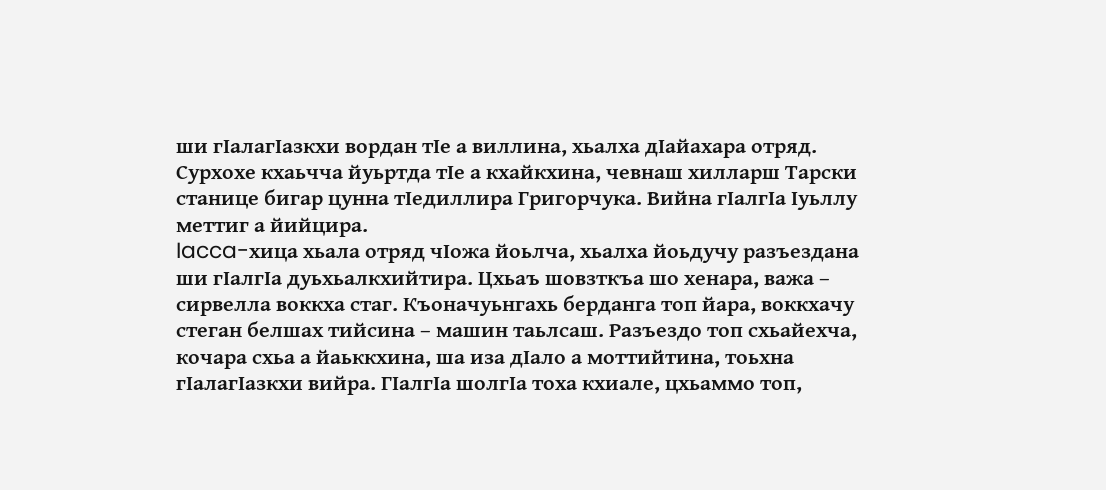ши гIалагIазкхи вордан тIе а виллина, хьалха дIайахара отряд. Сурхохе кхаьчча йуьртда тIе а кхайкхина, чевнаш хилларш Тарски станице бигар цунна тIедиллира Григорчука. Вийна гIалгIа Iуьллу меттиг а йийцира.
Iacca-хица хьала отряд чIожа йоьлча, хьалха йоьдучу разъездана ши гIалгIа дуьхьалкхийтира. Цхьаъ шовзткъа шо хенара, важа – сирвелла воккха стаг. Къоначуьнгахь берданга топ йара, воккхачу стеган белшах тийсина – машин таьлсаш. Разъездо топ схьайехча, кочара схьа а йаьккхина, ша иза дIало а моттийтина, тоьхна гIалагIазкхи вийра. ГIалгIа шолгIа тоха кхиале, цхьаммо топ,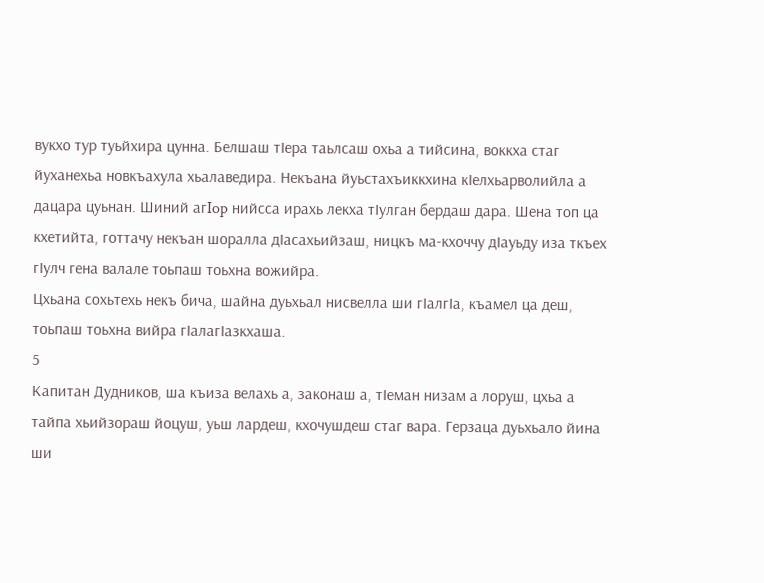вукхо тур туьйхира цунна. Белшаш тIера таьлсаш охьа а тийсина, воккха стаг йуханехьа новкъахула хьалаведира. Некъана йуьстахъиккхина кIелхьарволийла а дацара цуьнан. Шиний aгIop нийсса ирахь лекха тIулган бердаш дара. Шена топ ца кхетийта, готтачу некъан шоралла дIасахьийзаш, ницкъ ма-кхоччу дIауьду иза ткъех гIулч гена валале тоьпаш тоьхна вожийра.
Цхьана сохьтехь некъ бича, шайна дуьхьал нисвелла ши гIалгIа, къамел ца деш, тоьпаш тоьхна вийра гIалагIaзкхаша.
5
Капитан Дудников, ша къиза велахь а, законаш а, тIеман низам а лоруш, цхьа а тайпа хьийзораш йоцуш, уьш лардеш, кхочушдеш стаг вара. Герзаца дуьхьало йина ши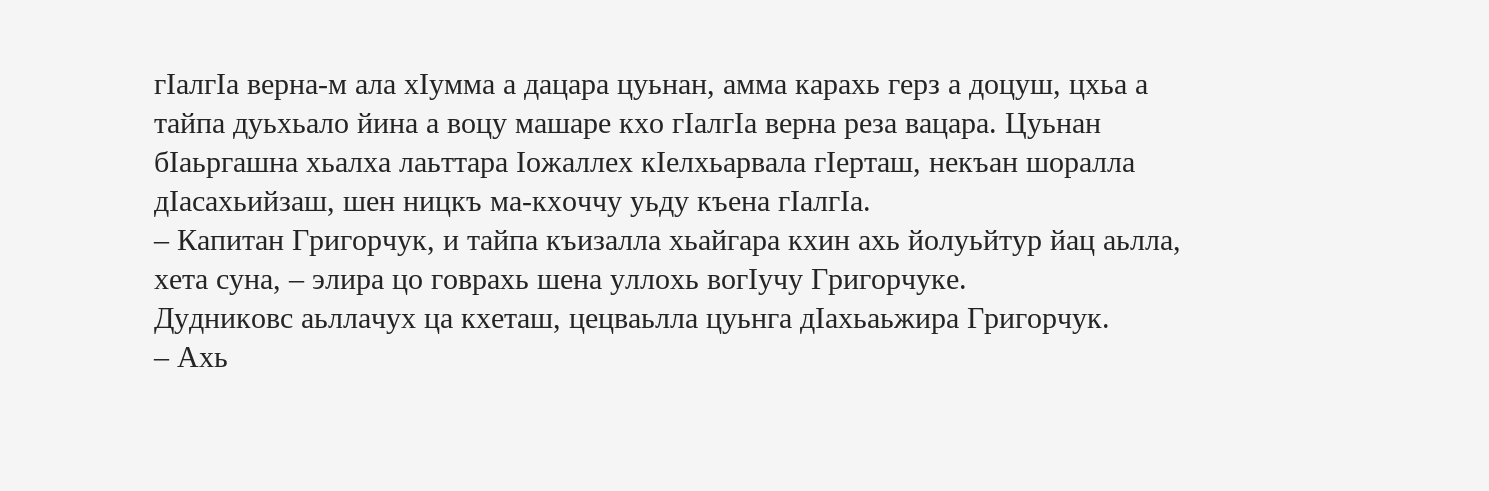гIалгIа верна-м ала хIумма а дацара цуьнан, амма карахь герз а доцуш, цхьа а тайпа дуьхьало йина а воцу машаре кхо гIалгIа верна реза вацара. Цуьнан бIаьргашна хьалха лаьттара Iожаллех кIелхьарвала гIерташ, некъан шоралла дIасахьийзаш, шен ницкъ ма-кхоччу уьду къена гIалгIа.
– Капитан Григорчук, и тайпа къизалла хьайгара кхин ахь йолуьйтур йац аьлла, хета суна, – элира цо говрахь шена уллохь вогIучу Григорчуке.
Дудниковс аьллачух ца кхеташ, цецваьлла цуьнга дIахьаьжира Григорчук.
– Ахь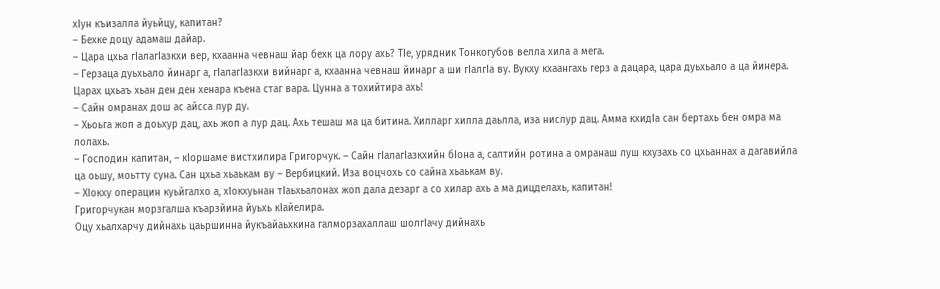хIун къизалла йуьйцу, капитан?
– Бехке доцу адамаш дайар.
– Цара цхьа гIалагIазкхи вер, кхаанна чевнаш йар бехк ца лору ахь? TIе, урядник Тонкогубов велла хила а мега.
– Герзаца дуьхьало йинарг а, гIалагIазкхи вийнарг а, кхаанна чевнаш йинарг а ши гIалгIа ву. Вукху кхаангахь герз а дацара, цара дуьхьало а ца йинера. Царах цхьаъ хьан ден ден хенара къена стаг вара. Цунна а тохийтира ахь!
– Сайн омранах дош ас айсса лур ду.
– Хьоьга жоп а доьхур дац, ахь жоп а лур дац. Ахь тешаш ма ца битина. Хилларг хилла даьлла, иза нислур дац. Амма кхидIа сан бертахь бен омра ма лолахь.
– Господин капитан, – кIоршаме вистхилира Григорчук. – Сайн гIалагIазкхийн бIона а, салтийн ротина а омранаш луш кхузахь со цхьаннах а дагавийла ца оьшу, моьтту суна. Сан цхьа хьаькам ву – Вербицкий. Иза воцчохь со сайна хьаькам ву.
– ХIокху операцин куьйгалхо а, хIокхуьнан тIаьхьалонах жоп дала дезарг а со хилар ахь а ма дицделахь, капитан!
Григорчукан морзгалша къарзйина йуьхь кIайелира.
Оцу хьалхарчу дийнахь цаьршинна йукъайаьхкина галморзахаллаш шолгIачу дийнахь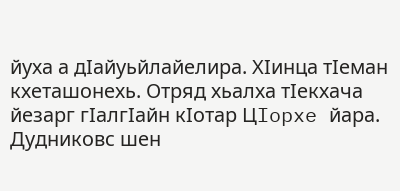йуха а дIайуьйлайелира. ХIинца тIеман кхеташонехь. Отряд хьалха тIекхача йезарг гIалгIайн кIотар ЦIopxe йара. Дудниковс шен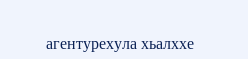агентурехула хьалххе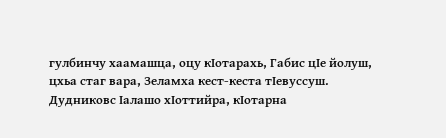гулбинчу хаамашца, оцу кIотарахь, Габис цIе йолуш, цхьа стаг вара, Зеламха кест-кеста тIевуссуш. Дудниковс Iалашо хIоттийра, кIотарна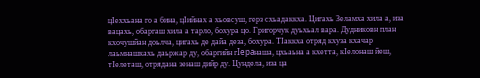цIеххьана го а бина, цIийнах а хьовсуш, герз схьадаккха. Цигахь Зеламха хила а, иза вацахь, обаргаш хила а тарло, бохура цо. Григорчук дуьхьал вара. Дудниковн план кхочушйан доьлча, цигахь де дайа деза, бохура. ТIаккха отряд кхуза кхачар лаьмнашкахь даьржар ду, обаргийн гIepaнаша, цхьаьна а кхетта, кIелонаш йеш, тIелеташ, отрядана зенаш дийр ду. Цундела, иза ца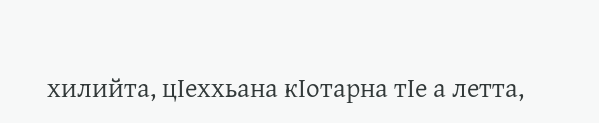хилийта, цIеххьана кIотарна тIе а летта,